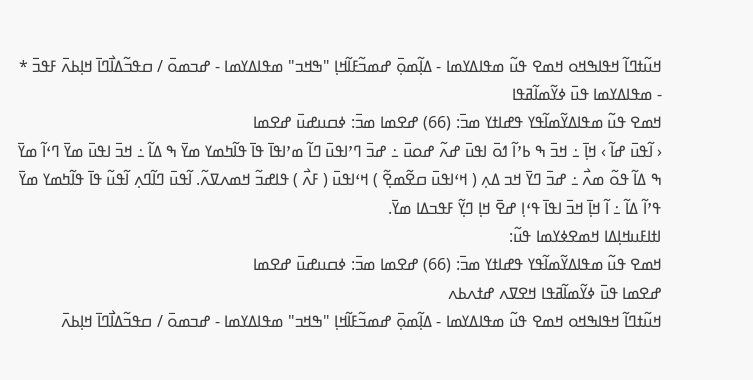ߞߎ߬ߙߣߊ߬ ߞߟߊߒߞߋ ߞߘߐ ߟߎ߬ ߘߟߊߡߌߘߊ - ߡߊ߲߬ߘߋ߲߫ ߝߘߏ߬ߓߊ߬ߞߊ߲ "ߒߞߏ" ߘߟߊߡߌߘߊ - ߝߏߘߋ߫ / ߛߟߏ߬ߡߊ߯ߣߊ߫ ߞߊ߲ߕߍ߫ ߓߟߏ߫ * - ߘߟߊߡߌߘߊ ߟߎ߫ ߦߌ߬ߘߊ߬ߥߟߊ
ߞߘߐ ߟߎ߬ ߘߟߊߡߌ߬ߘߊ߬ߟߌ ߟߝߊߙߌ ߘߏ߫: (66) ߝߐߘߊ ߘߏ߫: ߦߛߎߝߎ߫ ߝߐߘߊ
‹ ߊ߬ߟߎ߫ ߝߊ߬ › ߞߊ߲߫ ߸ ߞߏ߫ ߒ ߕߴߊ߬ ߗߋ߫ ߊߟߎ߫ ߝߍ߬ ߝߋߎ߫ ߸ ߝߏ߫ ߣߴߊߟߎ߫ ߣߊ߬ ߘߴߊߟߊ߫ ߟߊ߫ ߟߊ߬ߤߘߌ ߘߌ߫ ߒ ߡߊ߬ ߸ ߞߏ߫ ߊߟߎ߫ ߘߌ߫ ߣߵߊ߬ ߘߌ߫ ߒ ߡߊ߬ ߟߋ߬ ߘߍ߯ ߸ ߝߏ߫ ߣߌ߫ ߞߏ ߡߍ߲ ( ߞߵߊߟߎ߫ ߛߐ߬ߘߐ߲߬ ) ߞߵߊߟߎ߫ ( ߓߍ߯ ) ߟߊߝߏ߬ ߞߘߍߜߍ߬. ߊ߬ߟߎ߫ ߣߊ߬ߣߍ߲ ߊ߬ߟߎ߬ ߟߊ߫ ߟߊ߬ߤߘߌ ߘߌ߫ ߟߴߊ߬ ߡߊ߬ ߸ ߊ߬ ߞߊ߲߫ ߞߏ߫ ߊߟߊ߫ ߟߵߊ߲ ߝߐ߫ ߞߊ߲ ߣߌ߲߬ ߓߟߏߡߊ ߘߌ߫.
ߊߙߊߓߎߞߊ߲ߡߊ ߞߘߐߦߌߘߊ ߟߎ߬:
ߞߘߐ ߟߎ߬ ߘߟߊߡߌ߬ߘߊ߬ߟߌ ߟߝߊߙߌ ߘߏ߫: (66) ߝߐߘߊ ߘߏ߫: ߦߛߎߝߎ߫ ߝߐߘߊ
ߝߐߘߊ ߟߎ߫ ߦߌ߬ߘߊ߬ߥߟߊ ߞߐߜߍ ߝߙߍߕߍ
ߞߎ߬ߙߣߊ߬ ߞߟߊߒߞߋ ߞߘߐ ߟߎ߬ ߘߟߊߡߌߘߊ - ߡߊ߲߬ߘߋ߲߫ ߝߘߏ߬ߓߊ߬ߞߊ߲ "ߒߞߏ" ߘߟߊߡߌߘߊ - ߝߏߘߋ߫ / ߛߟߏ߬ߡߊ߯ߣߊ߫ ߞߊ߲ߕߍ߫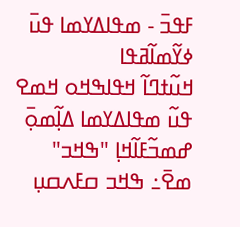ߓߟߏ߫ - ߘߟߊߡߌߘߊ ߟߎ߫ ߦߌ߬ߘߊ߬ߥߟߊ
ߞߎ߬ߙߣߊ߬ ߞߟߊߒߞߋ ߞߘߐ ߟߎ߬ ߘߟߊߡߌߘߊ ߡߊ߲߬ߘߋ߲߫ ߝߘߏ߬ߓߊ߬ߞߊ߲ "ߒߞߏ" ߘߐ߫߸ ߒߞߏ ߛߓߍߛߎ߲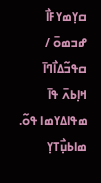ߛߌ߲ߘߌߓߊ߯ ߝߏߘߋ߫ / ߛߟߏ߬ߡߊ߯ߣߊ߫ ߞߊ߲ߕߍ߫ ߟߊ߫ ߘߟߊߡߌߘߊ ߟߋ߬.
ߘߊߕߎ߲߯ߠߌ߲